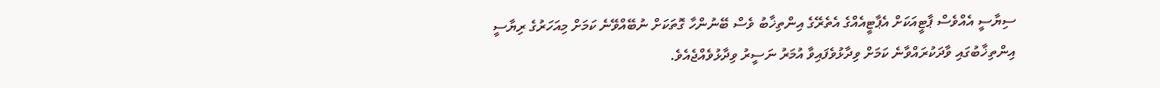ސިޔާސީ އެއްވެސް ޕާޓީއަކަށް އެޕާޓީއެއްގެ އެތެރޭގެ އިންތިޚާބު ވެސް ބޭނުންހާ ގޮތަކަށް ނުބޭއްވޭނެ ކަމަށް މިއަހަރުގެ ރިޔާސީ އިންތިޚާބުގައި ވާދަކުރައްވާނެ ކަމަށް ވިދާޅުވެފައިވާ އުމަރު ނަސީރު ވިދާޅުވެއްޖެއެވެ.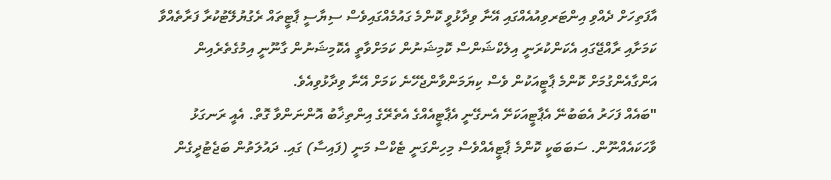އާފަތިހަށް ދެއްވި އިންޓަރވިއުއެއްގައި އޭނާ ވިދާޅުވީ ކޮންމެ ގައުމެއްގައިވެސް ސިޔާސީ ޕާޓީތައް ރެގުޔުލޭޓުކުރާ ފަރާތެއްވާ ކަމަށާއި ރާއްޖޭގައި އެކަންކުރަނީ އިލެކްޝަންސް ކޮމިޝަނުން ކަމަށްވާތީ އެކޮމިޝަނުން ގާނޫނީ އިމުގެތެރެއިން އަންގާއެންގުމަށް ކޮންމެ ޕާޓީއަކުން ވެސް ކިޔަމަންވާންޖެހޭނެ ކަމަށް އޭނާ ވިދާޅުވިއެވެ.
"ބައެއް ފަހަރު އެބަބުނޭ އެޕާޓީއަކަށޭ އެނގޭނީ އެޕާޓީއެއްގެ އެތެރޭގެ އިންތިޚާބު އޮންނަންވާ ގޮތް. އެއީ ރަނގަޅު ވާހަކައެއްނޫން. ސަބަބަކީ ކޮންމެ ޕާޓީއެއްވެސް މިހިންގަނީ ޓެކްސް މަނީ (ފައިސާ) ގައި. ދައުލަތުން ބަޖެޓުދީގެން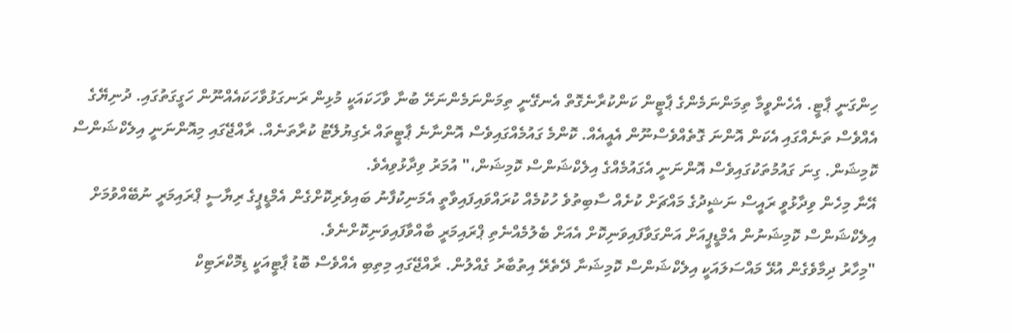ހިންގަނީ ޕާޓީ. އެހެންވީމާ ތިމަންނަމެންގެ ޕާޓީން ކަންކުރާނެގޮތް އެނގޭނީ ތިމަންނަމެންނަށޭ ބުނާ ވާހަކައަކީ މުޅިން ރަނގަޅުވާހަކައެއްނޫން ހަގީގަތުގައި. ދުނިޔޭގެ އެއްވެސް ތަނެއްގައި އެކަން އޮންނަ ގޮތެއްވެސްނޫން އެއީއެއް. ކޮންމެ ގައުމެއްގައިވެސް އޮންނާނެ ޕާޓީތައް ރެގިޔުލޭޓު ކުރާތަނެއް. ރާއްޖޭގައި މިއޮންނަނީ އިލެކްޝަންސް ކޮމިޝަން. ގިނަ ގައުމުތަކުގައިވެސް އޮންނަނީ އެގައުމެއްގެ އިލެކްޝަންސް ކޮމިޝަން،" އުމަރު ވިދާޅުވިއެވެ.
އޭނާ މިހެން ވިދާޅުވީ ރައީސް ނަޝީދުގެ މައްޗަށް ކުށެއް ސާބިތުވެ ހުކުމެއް ކުރައްވައިފައިވާތީ އެމަނިކުފާނު ބައިވެރިކޮށްގެން އެމްޑީޕީގެ ރިޔާސީ ޕްރައިމަރީ ނުބޭއްވުމަށް އިލެކްޝަންސް ކޮމިޝަނުން އެމްޑީޕީއަށް އަންގަވާފައިވަނިކޮށް އެއަށް ބެލުމެއްނެތި ޕްރައިމަރީ ބާއްވާފައިވަނިކޮށްނެވެ.
"މިހާރު ދިމާވެގެން އުޅޭ މައްސަލައަކީ އިލެކްޝަންސް ކޮމިޝަނާ ދޭތެރޭ އިތުބާރު ގެއްލުން. ރާއްޖޭގައި މިތިބި އެއްވެސް ބޮޑު ޕާޓީއަކީ ޑިމޮކްރަޓިކް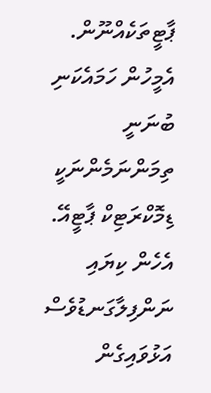ޕާޓީތަކެއްނޫން. އެމީހުން ހަމައެކަނި ބުނަނީ ތިމަންނަމެންނަކީ ޑިމޮކްރަޓިކް ޕާޓީއޭ. އެހެން ކިޔައި ނަންފިލާގަނޑުވެސް އަޅުވައިގެން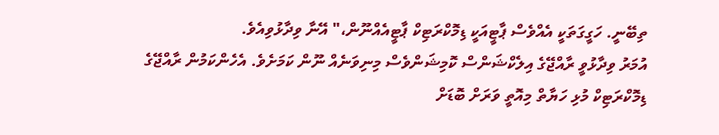ތިބޭނީ. ހަގީގަތަކީ އެއްވެސް ޕާޓީއަކީ ޑިމޮކްރަޓިކް ޕާޓީއެއްނޫން،" އޭނާ ވިދާޅުވިއެވެ.
އުމަރު ވިދާޅުވީ ރާއްޖޭގެ އިލެކްޝަންސް ކޮމިޝަންވެސް މިނިވަނެއް ނޫން ކަމަށެވެ. އެހެންކަމުން ރާއްޖޭގެ ޑިމޮކްރަޓިކް މުޅި ހަޔާތް މިއޮތީ ވަރަށް ބޮޑަށް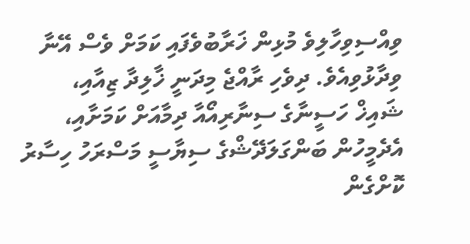ވިއްސިވިހާލިވެ މުޅިން ޚަރާބުވެފައި ކަމަށް ވެސް އޭނާ ވިދާޅުވިއެވެ. ދިވެހި ރާއްޖެ މިދަނީ ޚާލިދާ ޒިއާއި، ޝައިޚް ހަސީނާގެ ސިނާރިއޯއާ ދިމާއަށް ކަމަށާއި، އެދެމީހުން ބަންގަލަދޭޝްގެ ސިޔާސީ މަސްރަހު ހިސާރު ކޮށްގެން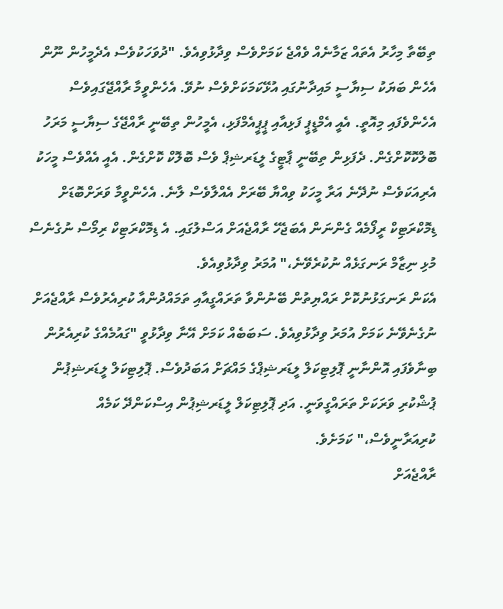ތިބޭތާ މިހާރު އެތައް ޒަމާނެއް ވެއްޖެ ކަމަށްވެސް ވިދާޅުވިއެވެ. "ދުވަހަކުވެސް އެދެމީހުން ނޫން އެހެން ބަޔަކު ސިޔާސީ މައިދާނުގައި އުޅޭކަމަކަށްވެސް ނުވޭ. އެހެންވީމާ ރާއްޖޭގައިވެސް އެހެންވެފައި މިއޮތީ. އެއީ އެމްޑީޕީ ފަޅިއާއި ޕީޕީއެމްފަޅި، އެމީހުން ތިބޭނީ ރާއްޖޭގެ ސިޔާސީ މަރަހު ބޮލްކޮކޮށްގެން. ދެފަޅިން ތިބޭނީ ޕާޓީގެ ލީޑަރޝިޕް ވެސް ބޮލޮކް ކޮށްގެން. އެއީ އެއްވެސް މީހަކު އެރިއަކަވެސް ނުދޭނެ އަރާ މީހަކު ވިއްޔާ ބޭރަށް އެއްލާވެސް ލާނެ. އެހެންވީމާ ވަރަށްބޮޑަށް ޑިމޮކްރަޓިކް ރީފޯމެއް ގެންނަން އެބަޖެހޭ ރާއްޖެއަށް އަސްލުގައި. އެ ޑިމޮކްރަޓިކް ރިމޯސް ނުގެނެސް މުޅި ނިޒާމް ރަނގަޅެއް ނުކުރެވޭނެ،" އުމަރު ވިދާޅުވިއެވެ.
އެކަން ރަނގަޅުނުކޮށް ރައްޔިތުން ބޭނުންވާ ތަރައްގީއާއި ތަމައްދުންއާ ކުރިއެރުވެސް ރާއްޖެއަށް ނުގެނެވޭނެ ކަމަށް އުމަރު ވިދާޅުވިއެވެ. ސަބަބެއް ކަމަށް އޭނާ ވިދާޅުވީ "ގައުމެއްގެ ކުރިއެރުން ބިނާވެފައި އޮންނާނީ ޕޮލިޓިކަލް ލީޑަރޝިޕްގެ މައްޗަށް އަބަދުވެސް. ޕޮލިޓިކަލް ލީޑަރޝިޕުން ޕުޝްކުރި ވަރަކަށް ތަރައްގީވަނީ. އަދި ޕޮލިޓިކަލް ލީޑަރޝިޕުން އިސްކަންދޭ ކަމެއް ކުރިއަރާނީވެސް،" ކަމަށެވެ.
ރާއްޖެއަށް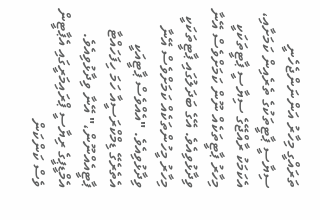ތަރައްގީ މިހާރު އަންނަންޖެހެނީ ސިޔާސީ ޕާޓީތަކުގެ ތެރެއިން ކަމަށާއި، އެކަމަކު ރާއްޖޭގެ ސިޔާސީ ޕާޓީތަކަކީ މިހާރު ޕާޓީތަކެއް ނޫން ކަމަށްވެސް އޭނާ ވިދާޅުވިއެވެ. އޭގެ ބަދަލުގައި ޕާޓީތަކަކީ މިހާރު މީހުންތަކެއް ކަމަށްވެސް އޭނާ ވިދާޅުވިއެވެ. "އެއްވެސް ޕާޓީއަކީ އެތެރެގޭ ޑިމްކްރަސީއާ ހަމަ ހިފަހައްޓާ ޕާޓީއެއްނޫން،" އޭނާ ވިދާޅުވިއެވެ.
އެމްޑީޕީގެ ރިޔާސީ ޕްރައިމަރީގައި އެޕާޓީން ވެސް ކަންކަން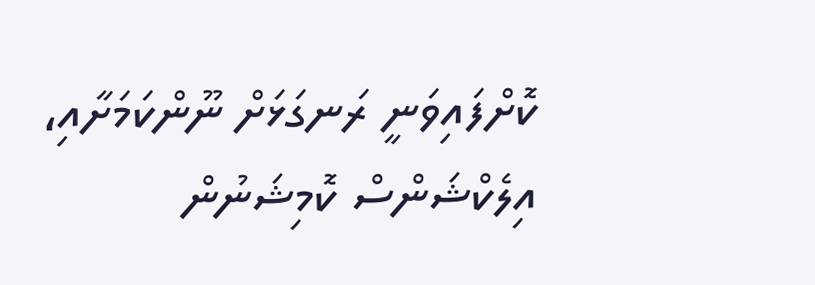ކޮށްފައިވަނީ ރަނގަޅަށް ނޫންކަމަށާއި، އިލެކްޝަންސް ކޮމިޝަނުން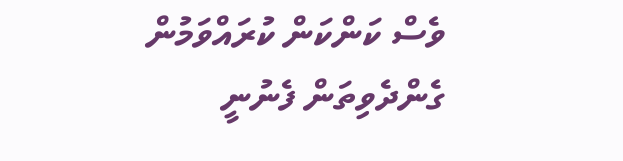ވެސް ކަންކަން ކުރައްވަމުން ގެންދެވިތަން ފެނުނީ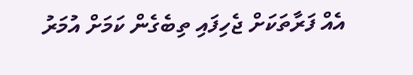އެއް ފަރާތަކަށް ޖެހިފައި ތިބެގެން ކަމަށް އުމަރު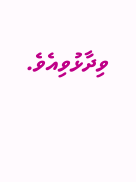ވިދާޅުވިއެވެ.